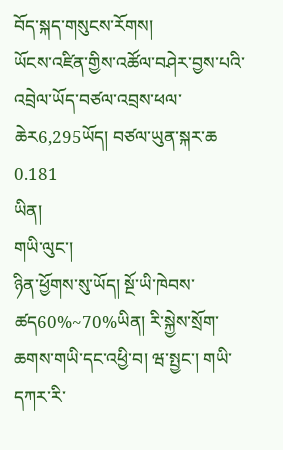བོད་སྐད་གསུངས་རོགས།
ཡོངས་འཛིན་གྱིས་འཚོལ་བཤེར་བྱས་པའི་འབྲེལ་ཡོད་བཙལ་འབྲས་ཕལ་ཆེར6,295ཡོད། བཙལ་ཡུན་སྐར་ཆ 0.181
ཡིན།
གཡི་ལུང་།
ཉིན་ཕྱོགས་སུ་ཡོད། སྔོ་ཡི་ཁེབས་ཚད60%~70%ཡིན། རི་སྐྱེས་སྲོག་ཆགས་གཡི་དང་འཕྱི་བ། ཝ་སྤྱང་། གཡི་དཀར་རི་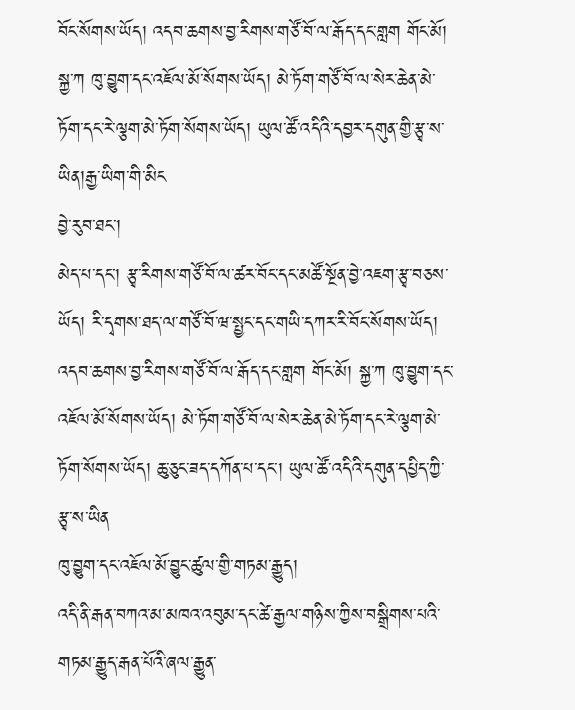བོང་སོགས་ཡོད། འདབ་ཆགས་བྱ་རིགས་གཙོ་བོ་ལ་རྒོད་དང་གླག གོང་མོ། སྐྱ་ཀ ཁུ་བྱུག་དང་འཇོལ་མོ་སོགས་ཡོད། མེ་ཏོག་གཙོ་བོ་ལ་སེར་ཆེན་མེ་ཏོག་དང་རེ་ལྕག་མེ་ཏོག་སོགས་ཡོད། ཡུལ་ཚོ་འདིའི་དབྱར་དགུན་གྱི་རྩྭ་ས་ཡིན།རྒྱ་ཡིག་གི་མིང
བྱེ་རུབ་ཐང་།
མེད་པ་དང་། རྩྭ་རིགས་གཙོ་བོ་ལ་ཚར་བོང་དང་མཚོ་སྔོན་བྱེ་འཇག་རྩྭ་བཅས་ཡོད། རི་དྭགས་ཐད་ལ་གཙོ་བོ་ཝ་སྤྱང་དང་གཡི་དཀར་རི་བོང་སོགས་ཡོད། འདབ་ཆགས་བྱ་རིགས་གཙོ་བོ་ལ་རྒོད་དང་གླག གོང་མོ། སྐྱ་ཀ ཁུ་བྱུག་དང་འཇོལ་མོ་སོགས་ཡོད། མེ་ཏོག་གཙོ་བོ་ལ་སེར་ཆེན་མེ་ཏོག་དང་རེ་ལྕག་མེ་ཏོག་སོགས་ཡོད། ཆུ་ཅུང་ཟད་དཀོན་པ་དང་། ཡུལ་ཚོ་འདིའི་དགུན་དཔྱིད་ཀྱི་རྩྭ་ས་ཡིན
ཁུ་བྱུག་དང་འཇོལ་མོ་བྱུང་ཚུལ་གྱི་གཏམ་རྒྱུད།
འདི་ནི་རྒན་བཀའ་མ་མཁའ་འབུམ་དང་ཚེ་རྒྱལ་གཉིས་ཀྱིས་བསྒྲིགས་པའི་གཏམ་རྒྱུད་རྒན་པོའི་ཞལ་རྒྱུན་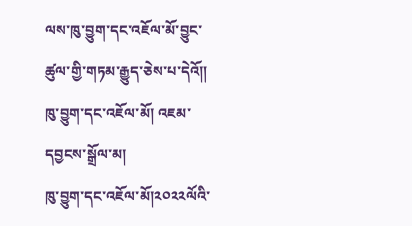ལས་ཁུ་བྱུག་དང་འཇོལ་མོ་བྱུང་ཚུལ་གྱི་གཏམ་རྒྱུད་ཅེས་པ་དེའོ༎
ཁུ་བྱུག་དང་འཇོལ་མོ། འཇམ་དབྱངས་སྒྲོལ་མ།
ཁུ་བྱུག་དང་འཇོལ་མོ།༢༠༢༢ལོའི་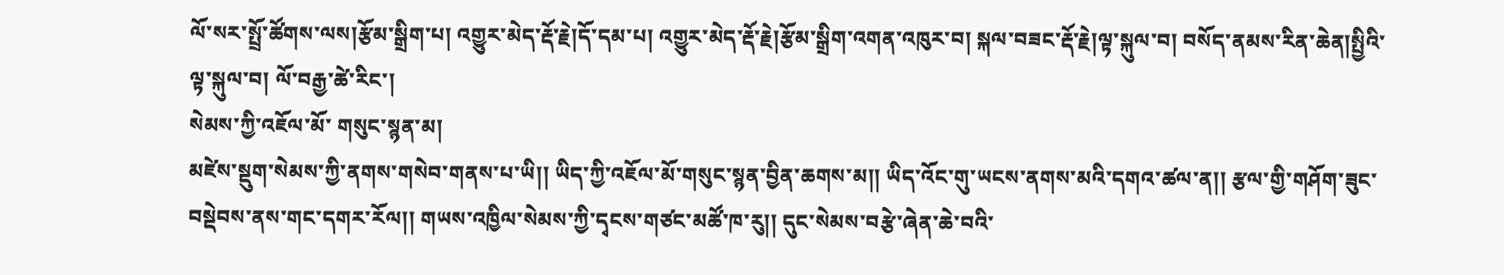ལོ་སར་སྤྲོ་ཚོགས་ལས།རྩོམ་སྒྲིག་པ། འགྱུར་མེད་རྡོ་རྗེ།དོ་དམ་པ། འགྱུར་མེད་རྡོ་རྗེ།རྩོམ་སྒྲིག་འགན་འཁུར་བ། སྐལ་བཟང་རྡོ་རྗེ།ལྟ་སྐུལ་བ། བསོད་ནམས་རིན་ཆེན།སྤྱིའི་ལྟ་སྐུལ་བ། ལོ་བརྒྱ་ཚེ་རིང་།
སེམས་ཀྱི་འཇོལ་མོ་ གསུང་སྙན་མ།
མཛེས་སྡུག་སེམས་ཀྱི་ནགས་གསེབ་གནས་པ་ཡི།། ཡིད་ཀྱི་འཇོལ་མོ་གསུང་སྙན་བྱིན་ཆགས་མ།། ཡིད་འོང་གུ་ཡངས་ནགས་མའི་དགའ་ཚལ་ན།། རྩལ་གྱི་གཤོག་ཟུང་བསྡེབས་ནས་གང་དགར་རོལ།། གཡས་འཁྱིལ་སེམས་ཀྱི་དྭངས་གཙང་མཚོ་ཁ་རུ།། དུང་སེམས་བརྩེ་ཞེན་ཆེ་བའི་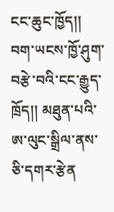ངང་ཆུང་ཁྱོད།། བག་ཡངས་ཁྱོ་ཤུག་བརྩེ་བའི་ངང་རྒྱུད་ཁྲོད།། མཐུན་པའི་ཨ་ལུང་སྒྲིལ་ནས་ཅི་དགར་རྩེན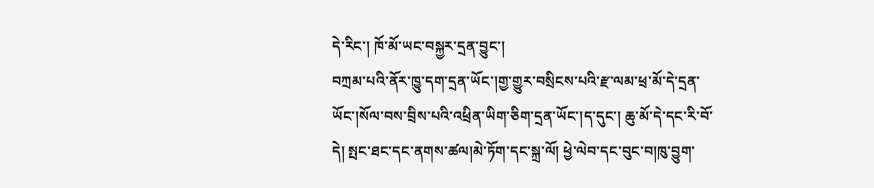དེ་རིང་། ཁོ་མོ་ཡང་བསྐྱར་དྲན་བྱུང་།
བཀྲམ་པའི་ནོར་ཁྱུ་དག་དྲན་ཡོང་།གྱ་གྱུར་བསྲིངས་པའི་རྫ་ལམ་ཕྲ་མོ་དེ་དྲན་ཡོང་།སོལ་བས་བྲིས་པའི་འཕྲིན་ཡིག་ཅིག་དྲན་ཡོང་།ད་དུང་། ཆུ་མོ་དེ་དང་རི་བོ་དེ། སྤང་ཐང་དང་ནགས་ཚལ།མེ་ཏོག་དང་སྐྲ་ལོ། ཕྱེ་ལེབ་དང་བུང་བ།ཁུ་བྱུག་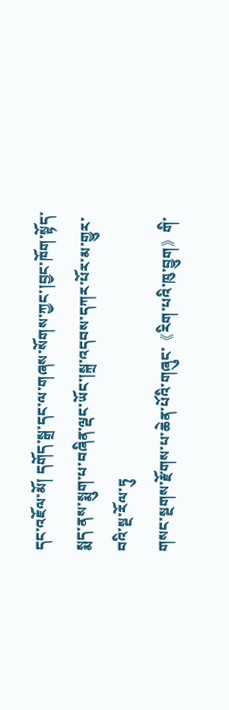དང་འཇོལ་མོ། དགོད་སྒྲ་དང་ལ་གཞས་སོགས་ཀྱང་།བྱང་ཁོག་སྟོད་སྨད་ནས་སྨུག་པ་བཞིན་ལྡང་ཡོང་།སྐྲ་འདབས་དཀར་པོར་མ་གྱུར་བའི་སྔ་རོལ་ཏུ
གསང་སྔགས་རྫོགས་པ་ཆེན་པོའི་གཞུང་《རིག་པའི་ཁུ་བྱུག》གི་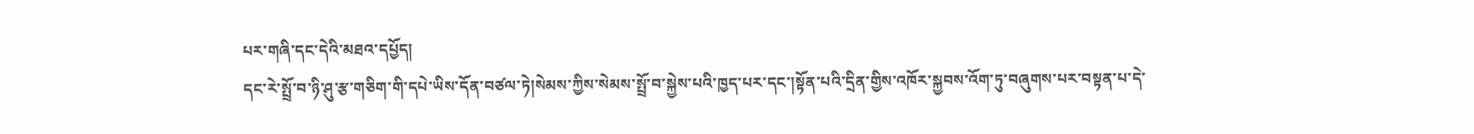པར་གཞི་དང་དེའི་མཐའ་དཔྱོད།
དང་རེ་སྤྲོ་བ་ཉི་ཤུ་རྩ་གཅིག་གི་དཔེ་ཡིས་དོན་བཙལ་ཏེ།སེམས་ཀྱིས་སེམས་སྤྲོ་བ་སྐྱེས་པའི་ཁྱད་པར་དང་།སྟོན་པའི་དྲིན་གྱིས་འཁོར་སྐྱབས་འོག་ཏུ་བཞུགས་པར་བསྟན་པ་དེ་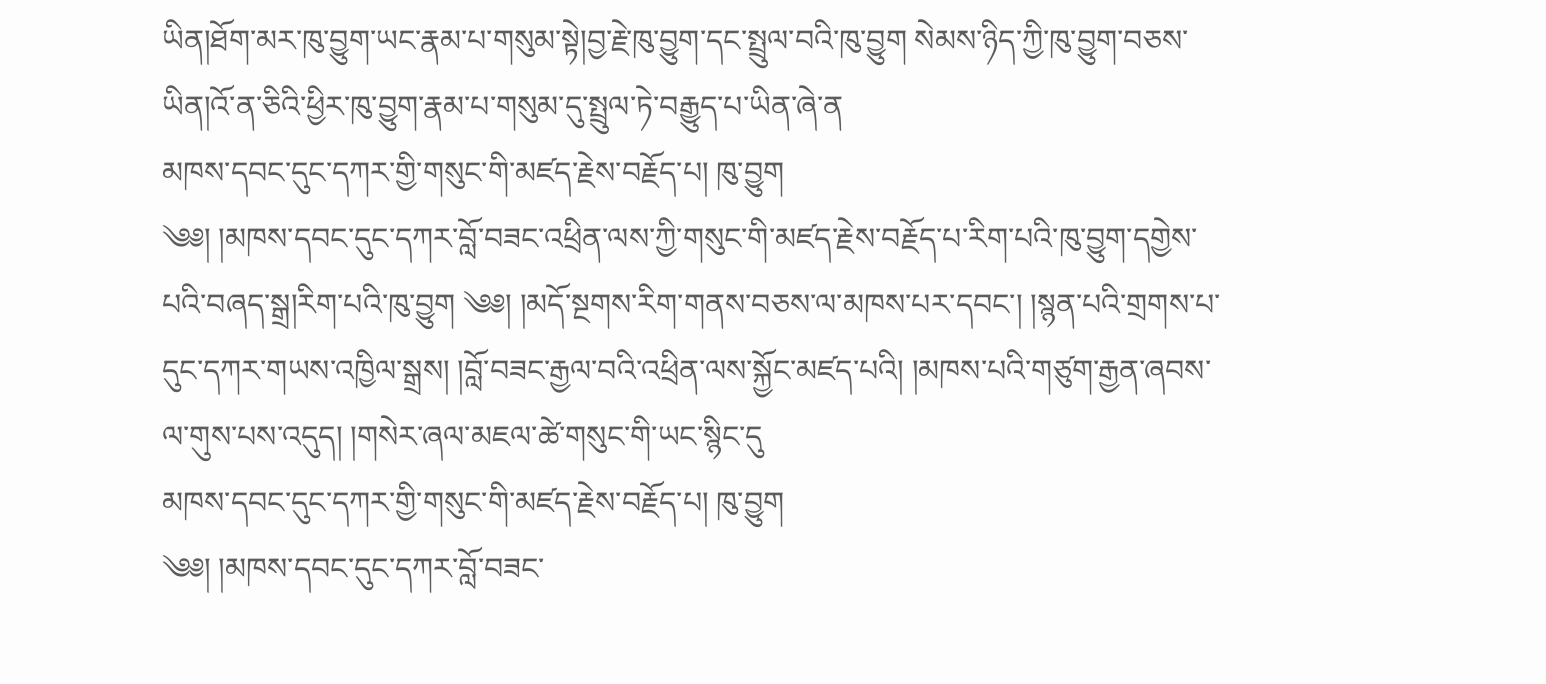ཡིན།ཐོག་མར་ཁུ་བྱུག་ཡང་རྣམ་པ་གསུམ་སྟེ།བྱ་རྗེ་ཁུ་བྱུག་དང་སྤྲུལ་བའི་ཁུ་བྱུག སེམས་ཉིད་ཀྱི་ཁུ་བྱུག་བཅས་ཡིན།འོ་ན་ཅིའི་ཕྱིར་ཁུ་བྱུག་རྣམ་པ་གསུམ་དུ་སྤྲུལ་ཏེ་བརྒྱུད་པ་ཡིན་ཞེ་ན
མཁས་དབང་དུང་དཀར་གྱི་གསུང་གི་མཛད་རྗེས་བརྗོད་པ། ཁུ་བྱུག
༄༅། །མཁས་དབང་དུང་དཀར་བློ་བཟང་འཕྲིན་ལས་ཀྱི་གསུང་གི་མཛད་རྗེས་བརྗོད་པ་རིག་པའི་ཁུ་བྱུག་དགྱེས་པའི་བཞད་སྒྲ།རིག་པའི་ཁུ་བྱུག ༄༅། །མདོ་སྔགས་རིག་གནས་བཅས་ལ་མཁས་པར་དབང་། །སྙན་པའི་གྲགས་པ་དུང་དཀར་གཡས་འཁྱིལ་སྒྲས། །བློ་བཟང་རྒྱལ་བའི་འཕྲིན་ལས་སྐྱོང་མཛད་པའི། །མཁས་པའི་གཙུག་རྒྱན་ཞབས་ལ་གུས་པས་འདུད། །གསེར་ཞལ་མཇལ་ཚེ་གསུང་གི་ཡང་སྙིང་དུ
མཁས་དབང་དུང་དཀར་གྱི་གསུང་གི་མཛད་རྗེས་བརྗོད་པ། ཁུ་བྱུག
༄༅། །མཁས་དབང་དུང་དཀར་བློ་བཟང་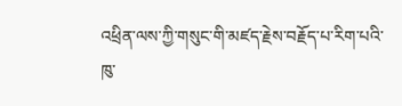འཕྲིན་ལས་ཀྱི་གསུང་གི་མཛད་རྗེས་བརྗོད་པ་རིག་པའི་ཁུ་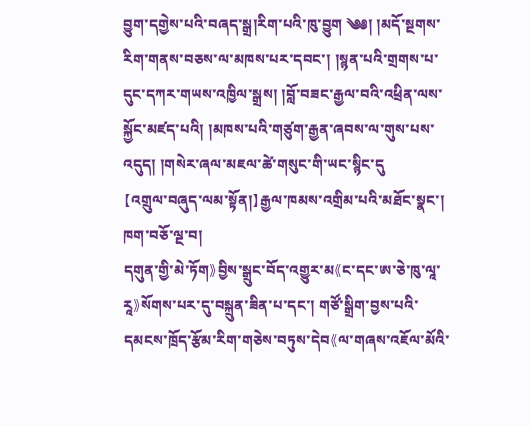བྱུག་དགྱེས་པའི་བཞད་སྒྲ།རིག་པའི་ཁུ་བྱུག ༄༅། །མདོ་སྔགས་རིག་གནས་བཅས་ལ་མཁས་པར་དབང་། །སྙན་པའི་གྲགས་པ་དུང་དཀར་གཡས་འཁྱིལ་སྒྲས། །བློ་བཟང་རྒྱལ་བའི་འཕྲིན་ལས་སྐྱོང་མཛད་པའི། །མཁས་པའི་གཙུག་རྒྱན་ཞབས་ལ་གུས་པས་འདུད། །གསེར་ཞལ་མཇལ་ཚེ་གསུང་གི་ཡང་སྙིང་དུ
【འགྲུལ་བཞུད་ལམ་སྟོན།】རྒྱལ་ཁམས་འགྲིམ་པའི་མཐོང་སྣང་། ཁག་བཅོ་ལྔ་བ།
དགུན་གྱི་མེ་ཏོག》བྱིས་སྒྲུང་བོད་འགྱུར་མ《ང་དང་ཨ་ཅེ་ཁུ་ལཱ་རཱ》སོགས་པར་དུ་བསྐྲུན་ཟིན་པ་དང་། གཙོ་སྒྲིག་བྱས་པའི་དམངས་ཁྲོད་རྩོམ་རིག་གཅེས་བཏུས་དེབ《ལ་གཞས་འཇོལ་མོའི་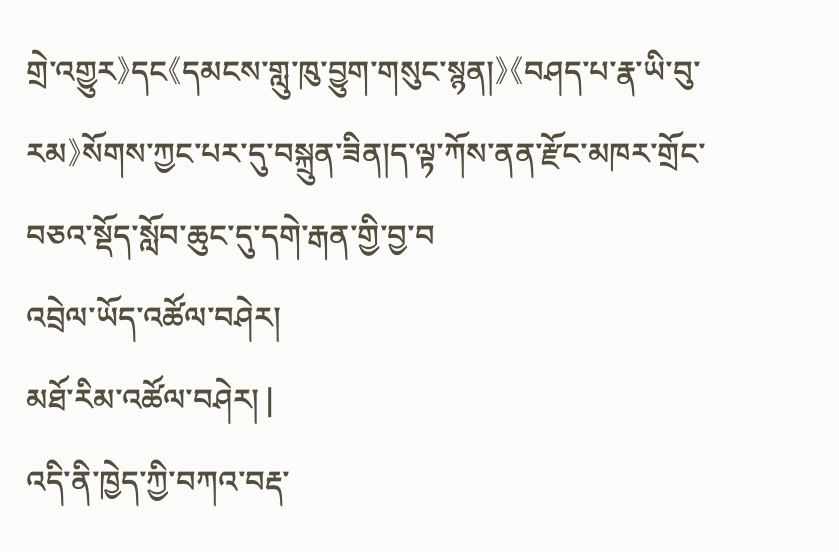གྲེ་འགྱུར》དང《དམངས་གླུ་ཁུ་བྱུག་གསུང་སྙན།》《བཤད་པ་རྣ་ཡི་བུ་རམ》སོགས་ཀྱང་པར་དུ་བསྐྲུན་ཟིན།ད་ལྟ་ཀོས་ནན་རྫོང་མཁར་གྲོང་བཅའ་སྡོད་སློབ་ཆུང་དུ་དགེ་རྒན་གྱི་བྱ་བ
འབྲེལ་ཡོད་འཚོལ་བཤེར།
མཐོ་རིམ་འཚོལ་བཤེར། |
འདི་ནི་ཁྱེད་ཀྱི་བཀའ་བརྡ་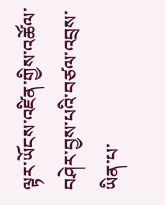ལྟར་ཡོངས་འཛིན་གྱིས་འཚོལ་བཤེར་བྱས་པའི་བཙལ་འབྲས་ཡིན་པ་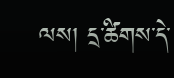ལས། དྲ་ཚིགས་དེ་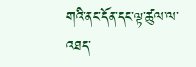གའི་ནང་དོན་དང་ལྟ་ཚུལ་ལ་འཐད་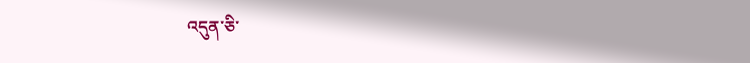འདུན་ཅི་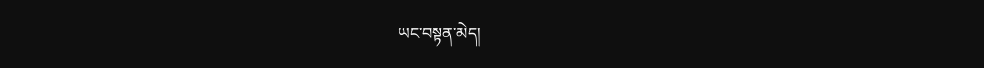ཡང་བསྟན་མེད།